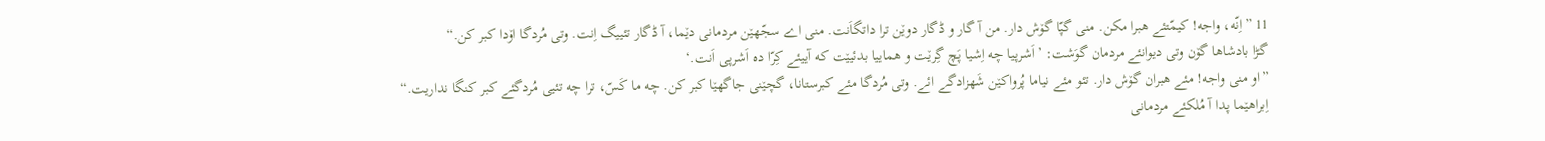11 ”اِنّه، واجه! کیمّتئے هبرا مکن. منی گپّا گۆش دار. من آ گار و ڈگار دوێن ترا داتگاَنت. منی اے سجّهێن مردمانی دێما، آ ڈگار تئییگ اِنت. وتی مُردگا اۆدا کبر کن.“
گڑا بادشاها گۆن وتی دیوانئے مردمان گوَشت: ’اَشرپیا چه اِشیا پَچ گِرێت و هماییا بدئیێت که آییئے کِرّا ده اَشرپی اَنت.‘
”او منی واجه! مئے هبران گۆش دار. تئو مئے نیاما پُرواکێن شَهزادگے ائے. وتی مُردگا مئے کبرستانا، گچێنی جاگهێا کبر کن. چه ما کَسّ، ترا چه تئیی مُردگئے کبر کنگا نداریت.“
اِبراهێما پدا آ مُلکئے مردمانی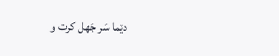دێما سَر جَهل کرت و